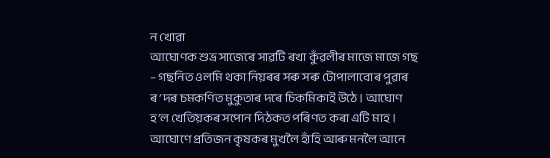ন খোৱা
আঘোণক শুভ্ৰ সাজেৰে সাৱটি ৰখা কুঁৱলীৰ মাজে মাজে গছ – গছনিত ওলমি থকা নিয়ৰৰ সৰু সৰু টোপালাবোৰ পুৱাৰ ৰ’দৰ চমকণিত মুকুতাৰ দৰে চিকমিকাই উঠে। আঘোণ হ’ল খেতিয়কৰ সপোন দিঠকত পৰিণত কৰা এটি মাহ । আঘোণে প্ৰতিজন কৃষকৰ মুখলৈ হাঁহি আৰু মনলৈ আনে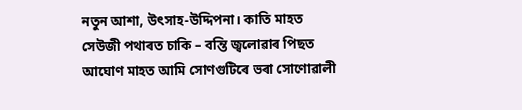নতুন আশা, উৎসাহ-উদ্দিপনা। কাতি মাহত সেউজী পথাৰত চাকি – বন্তি জ্বলোৱাৰ পিছত আঘোণ মাহত আমি সোণগুটিৰে ভৰা সোণোৱালী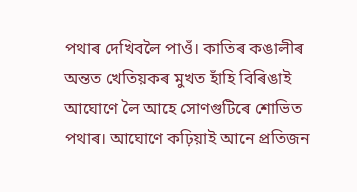পথাৰ দেখিবলৈ পাওঁ। কাতিৰ কঙালীৰ অন্তত খেতিয়কৰ মুখত হাঁহি বিৰিঙাই আঘোণে লৈ আহে সোণগুটিৰে শোভিত পথাৰ। আঘোণে কঢ়িয়াই আনে প্ৰতিজন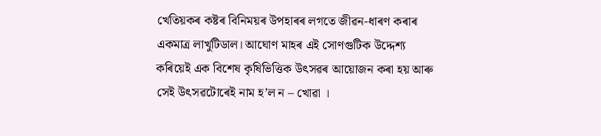খেতিয়কৰ কষ্টৰ বিনিময়ৰ উপহাৰৰ লগতে জীৱন-ধাৰণ কৰাৰ একমাত্ৰ লাখুটিডাল। আঘোণ মাহৰ এই সোণগুটিক উদ্দেশ্য কৰিয়েই এক বিশেষ কৃষিভিত্তিক উৎসৱৰ আয়োজন কৰা হয় আৰু সেই উৎসৱটোৰেই নাম হ’ল ন – খোৱা ।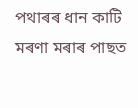পথাৰৰ ধান কাটি মৰণা মৰাৰ পাছত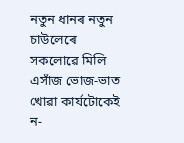নতুন ধানৰ নতুন চাউলেৰে সকলোৱে মিলি এসাঁজ ভোজ-ভাত খোৱা কাৰ্যটোকেই ন-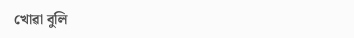খোৱা বুলি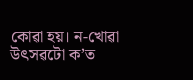কোৱা হয়। ন-খোৱা উৎসৱটো ক’ত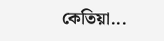কেতিয়া...